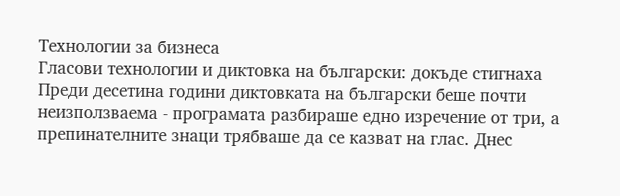Технологии за бизнеса
Гласови технологии и диктовка на български: докъде стигнаха
Преди десетина години диктовката на български беше почти неизползваема - програмата разбираше едно изречение от три, а препинателните знаци трябваше да се казват на глас. Днес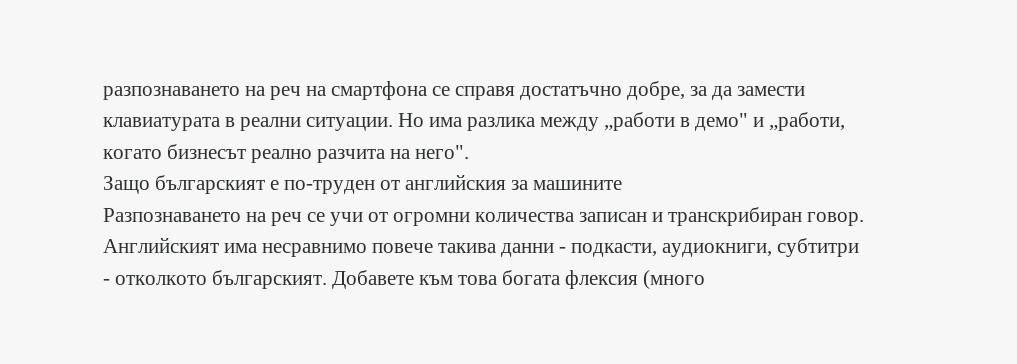разпознаването на реч на смартфона се справя достатъчно добре, за да замести клавиатурата в реални ситуации. Но има разлика между „работи в демо" и „работи, когато бизнесът реално разчита на него".
Защо българският е по-труден от английския за машините
Разпознаването на реч се учи от огромни количества записан и транскрибиран говор. Английският има несравнимо повече такива данни - подкасти, аудиокниги, субтитри - отколкото българският. Добавете към това богата флексия (много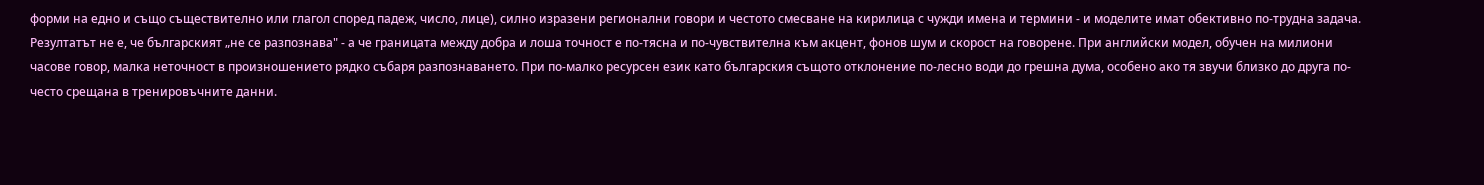форми на едно и също съществително или глагол според падеж, число, лице), силно изразени регионални говори и честото смесване на кирилица с чужди имена и термини - и моделите имат обективно по-трудна задача.
Резултатът не е, че българският „не се разпознава" - а че границата между добра и лоша точност е по-тясна и по-чувствителна към акцент, фонов шум и скорост на говорене. При английски модел, обучен на милиони часове говор, малка неточност в произношението рядко събаря разпознаването. При по-малко ресурсен език като българския същото отклонение по-лесно води до грешна дума, особено ако тя звучи близко до друга по-често срещана в тренировъчните данни.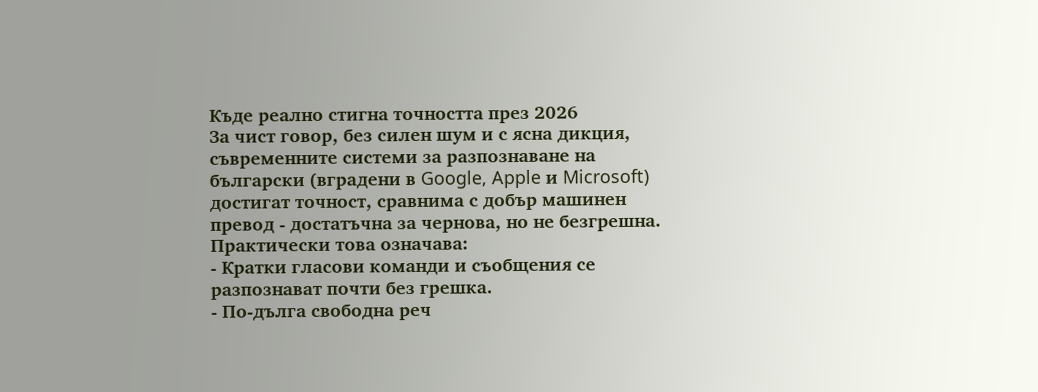Къде реално стигна точността през 2026
За чист говор, без силен шум и с ясна дикция, съвременните системи за разпознаване на български (вградени в Google, Apple и Microsoft) достигат точност, сравнима с добър машинен превод - достатъчна за чернова, но не безгрешна. Практически това означава:
- Кратки гласови команди и съобщения се разпознават почти без грешка.
- По-дълга свободна реч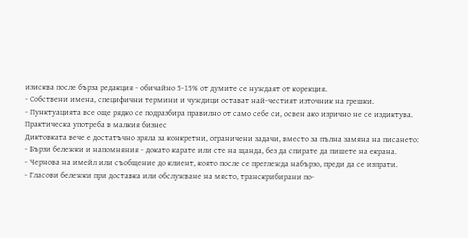изисква после бърза редакция - обичайно 5-15% от думите се нуждаят от корекция.
- Собствени имена, специфични термини и чуждици остават най-честият източник на грешки.
- Пунктуацията все още рядко се подразбира правилно от само себе си, освен ако изрично не се издиктува.
Практическа употреба в малкия бизнес
Диктовката вече е достатъчно зряла за конкретни, ограничени задачи, вместо за пълна замяна на писането:
- Бързи бележки и напомняния - докато карате или сте на щанда, без да спирате да пишете на екрана.
- Чернова на имейл или съобщение до клиент, която после се преглежда набързо, преди да се изпрати.
- Гласови бележки при доставка или обслужване на място, транскрибирани по-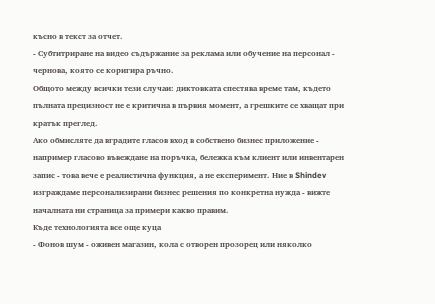късно в текст за отчет.
- Субтитриране на видео съдържание за реклама или обучение на персонал - чернова, която се коригира ръчно.
Общото между всички тези случаи: диктовката спестява време там, където пълната прецизност не е критична в първия момент, а грешките се хващат при кратък преглед.
Ако обмисляте да вградите гласов вход в собствено бизнес приложение - например гласово въвеждане на поръчка, бележка към клиент или инвентарен запис - това вече е реалистична функция, а не експеримент. Ние в Shindev изграждаме персонализирани бизнес решения по конкретна нужда - вижте началната ни страница за примери какво правим.
Къде технологията все още куца
- Фонов шум - оживен магазин, кола с отворен прозорец или няколко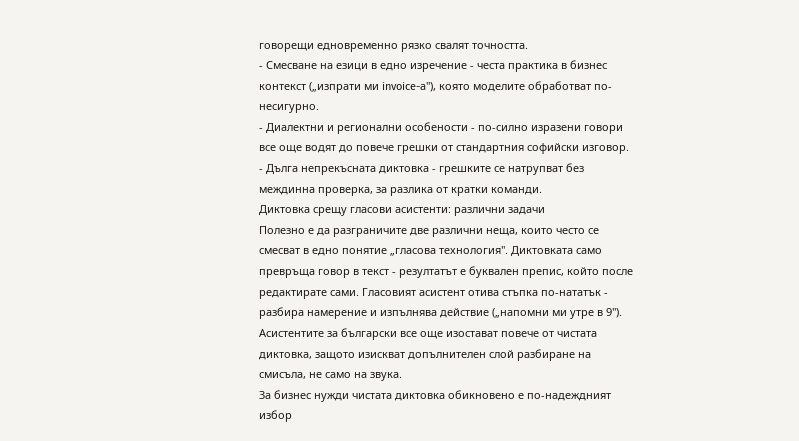говорещи едновременно рязко свалят точността.
- Смесване на езици в едно изречение - честа практика в бизнес контекст („изпрати ми invoice-а"), която моделите обработват по-несигурно.
- Диалектни и регионални особености - по-силно изразени говори все още водят до повече грешки от стандартния софийски изговор.
- Дълга непрекъсната диктовка - грешките се натрупват без междинна проверка, за разлика от кратки команди.
Диктовка срещу гласови асистенти: различни задачи
Полезно е да разграничите две различни неща, които често се смесват в едно понятие „гласова технология". Диктовката само превръща говор в текст - резултатът е буквален препис, който после редактирате сами. Гласовият асистент отива стъпка по-нататък - разбира намерение и изпълнява действие („напомни ми утре в 9"). Асистентите за български все още изостават повече от чистата диктовка, защото изискват допълнителен слой разбиране на смисъла, не само на звука.
За бизнес нужди чистата диктовка обикновено е по-надеждният избор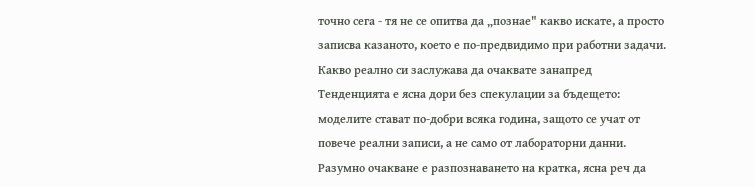точно сега - тя не се опитва да „познае" какво искате, а просто записва казаното, което е по-предвидимо при работни задачи.
Какво реално си заслужава да очаквате занапред
Тенденцията е ясна дори без спекулации за бъдещето: моделите стават по-добри всяка година, защото се учат от повече реални записи, а не само от лабораторни данни. Разумно очакване е разпознаването на кратка, ясна реч да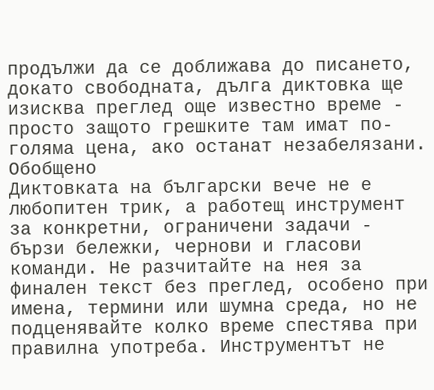продължи да се доближава до писането, докато свободната, дълга диктовка ще изисква преглед още известно време - просто защото грешките там имат по-голяма цена, ако останат незабелязани.
Обобщено
Диктовката на български вече не е любопитен трик, а работещ инструмент за конкретни, ограничени задачи - бързи бележки, чернови и гласови команди. Не разчитайте на нея за финален текст без преглед, особено при имена, термини или шумна среда, но не подценявайте колко време спестява при правилна употреба. Инструментът не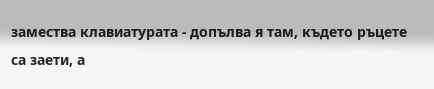замества клавиатурата - допълва я там, където ръцете са заети, а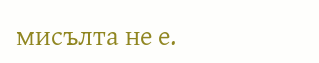мисълта не е.